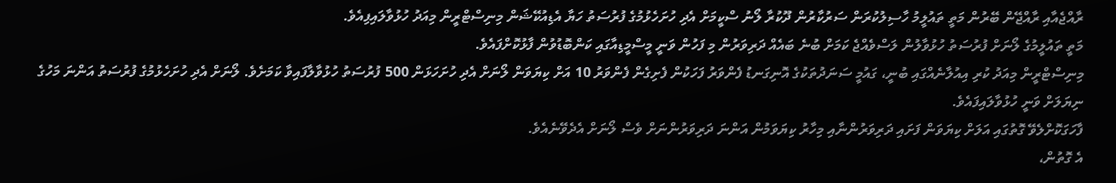ރާއްޖެއާއި ރާއްޖޭން ބޭރުން މަތީ ތައުލީމު ހާސިލުކުރަން ސަރުކާރުން ދޫކުރާ ލޯނު ސްކީމަށް އެދި ހުށަހެޅުމުގެ ފުރުސަތު ހަޔާ އެޑިއުކޭޝަން މިނިސްޓްރީން މިއަދު ހުޅުވާލައިފިއެވެ.
މަތީ ތައުލީމުގެ ލޯނަށް ފުރުސަތު ހުޅުވާލުން ލަސްވެއްޖެ ކަމަށް ބުނެ ބައެއް ދަރިވަރުން މި ފަހުން ވަނީ މީސްމީޑިއާގައި ކަންބޮޑުވުން ފާޅުކޮށްފައެވެ.
މިނިސްޓްރީން މިއަދު ކުރި އިއުލާނެއްގައި ބުނީ، ގައުމީ ސަނަދުތަކުގެ އޮނިގަނޑު ފެންވަރު ފަހަކުން ފެށިގެން ފެންވަރު 10 އަށް ކިޔަވަން ލޯނަށް އެދި ހުށަހަޅަން 500 ފުރުސަތު ހުޅުވާލާފައިވާ ކަމަށެވެ. ލޯނަށް އެދި ހުށަހެޅުމުގެ ފުރުސަތު އަންނަ މަހުގެ ނިޔަލަށް ވަނީ ހުޅުވާލައިފައެވެ.
ފާހަގަކޮށްލެވޭ ގޮތުގައި އަލަށް ކިޔަވަން ފަށައި ދަރިވަރުންނާއި މިހާރު ކިޔަވަމުން އަންނަ ދަރިވަރުންނަށް ވެސް ލޯނަށް އެދެވޭނެއެވެ.
އެ ގޮތުން،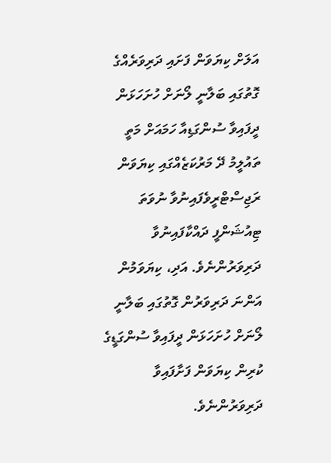އަލަށް ކިޔަވަން ފަށައި ދަރިވަރެއްގެ ގޮތުގައި ބަލާނީ ލޯނަށް ހުށަހަޅަން ދީފައިވާ ސުންގަޑިއާ ހަމައަށް މަތީ ތައުލީމު ދޭ މަރުކަޒެއްގައި ކިޔަވަން ރަޖިސްޓްރީވެފައިނުވާ ނުވަތަ ޓިއުޝަންފީ ދައްކާފައިނުވާ ދަރިވަރުންނެވެ. އަދި، ކިޔަވަމުން އަންނަ ދަރިވަރުން ގޮތުގައި ބަލާނީ ލޯނަށް ހުށަހަޅަން ދީފައިވާ ސުންގަޑީގެ ކުރިން ކިޔަވަން ފަށާފައިވާ ދަރިވަރުންނެވެ.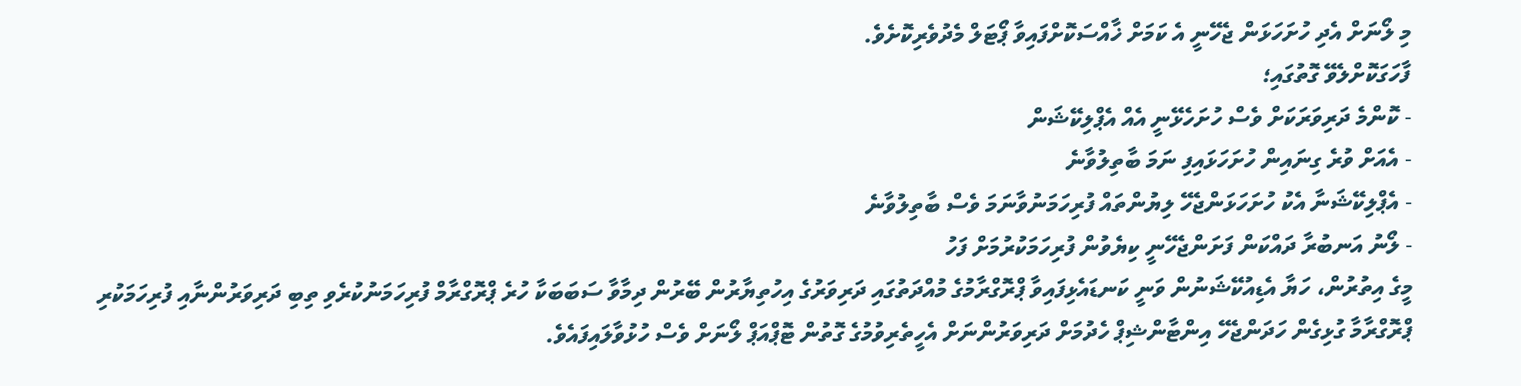މި ލޯނަށް އެދި ހުށަހަޅަން ޖެހޭނީ އެ ކަމަށް ޚާއްސަކޮށްފައިވާ ޕޯޓަލް މެދުވެރިކޮށެވެ.
ފާހަގަކޮށްލެވޭ ގޮތުގައި؛
- ކޮންމެ ދަރިވަރަކަށް ވެސް ހުށަހެޅޭނީ އެއް އެޕްލިކޭޝަން
- އެއަށް ވުރެ ގިނައިން ހުށަހަޅައިފި ނަމަ ބާތިލުވާނެ
- އެޕްލިކޭޝަނާ އެކު ހުށަހަޅަންޖެހޭ ލިޔުންތައް ފުރިހަމަނުވާނަމަ ވެސް ބާތިލުވާނެ
- ލޯނު އަނބުރާ ދައްކަން ފަށަންޖެހޭނީ ކިޔެވުން ފުރިހަމަކުރުމަށް ފަހު
މީގެ އިތުރުން، ހަޔާ އެޑިއުކޭޝަނުން ވަނީ ކަނޑައެޅިފައިވާ ޕްރޮގްރާމުގެ މުއްދަތުގައި ދަރިވަރުގެ އިހުތިޔާރުން ބޭރުން ދިމާވާ ސަބަބަކާ ހުރެ ޕްރޮގްރާމް ފުރިހަމަނުކުރެވި ތިބި ދަރިވަރުންނާއި ފުރިހަމަކުރި ޕްރޮގްރާމާ ގުޅިގެން ހަދަންޖެހޭ އިންޓާންޝިޕް ހެދުމަށް ދަރިވަރުންނަށް އެހީތެރިވުމުގެ ގޮތުން ޓޮޕްއަޕް ލޯނަށް ވެސް ހުޅުވާލައިފައެވެ.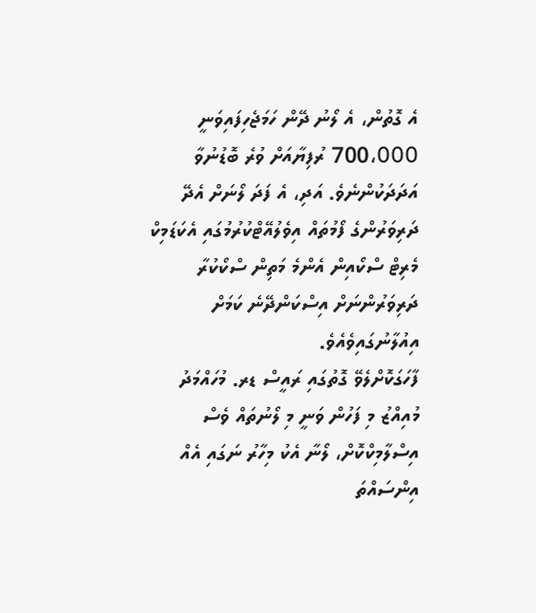އެ ގޮތުން، އެ ލޯނު ދޭން ހަމަޖެހިފައިވަނީ 700،000 ރުފިޔާއަށް ވުރެ ބޮޑުނުވާ އަދަދަކުންނެވެ. އަދި، އެ ފަދަ ލޯނަށް އެދޭ ދަރިވަރުންގެ ފޯމުތައް އިވެލުއޭޓްކުރުމުގައި އެކަޑަމިކް މެރިޓް ސްކޯއިން އެންމެ މަތިން ސްކޯކުރާ ދަރިވަރުންނަށް އިސްކަންދޭނެ ކަމަށް އިއުލާނުގައިވެއެވެ.
ފާހަގަކޮށްލެވޭ ގޮތުގައި ރައީސް ޑރ. މުހައްމަދު މުއިއްޒު މި ފަހުން ވަނީ މި ލޯނުތައް ވެސް އިސްލާމިކްކޮށް، ލޯނާ އެކު މިހާރު ނަގައި އެއް އިންސައްތަ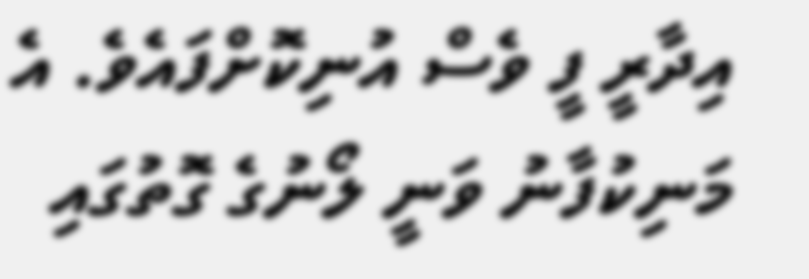އިދާރީ ފީ ވެސް އުނިކޮށްފައެވެ. އެ މަނިކުފާނު ވަނީ ލޯނުގެ ގޮތުގައި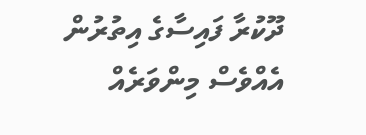ދޫކުރާ ފައިސާގެ އިތުރުން އެއްވެސް މިންވަރެއް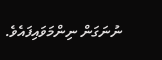ނުނަގަން ނިންމަވައިފައެވެ.